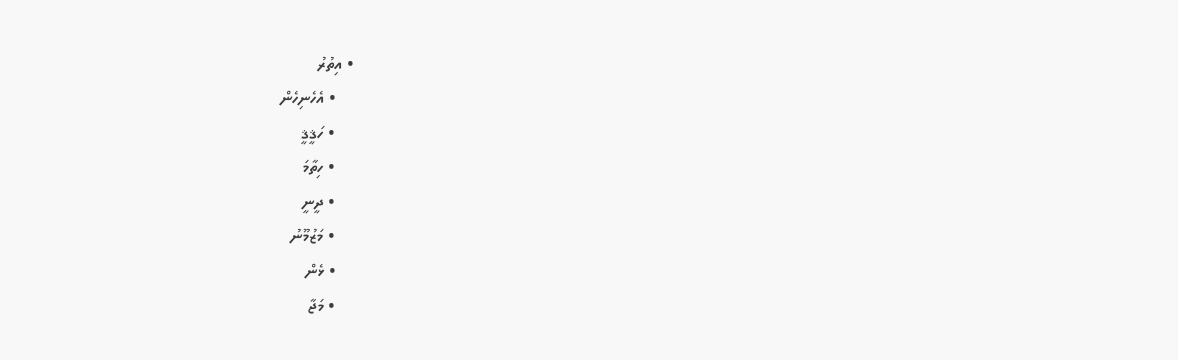• އިތުރު
    • އެހެނިހެން
    • ހަޤީޤީ
    • ހިތާމަ
    • ދީނީ
    • މަޒުމޫނު
    • ޅެން
    • މަޖާ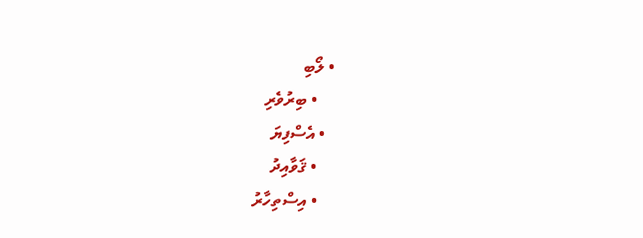• ލޯބި
    • ބިރުވެރި
  • އެސްފިޔަ
    • ޤަވާއިދު
    • އިސްތިހާރު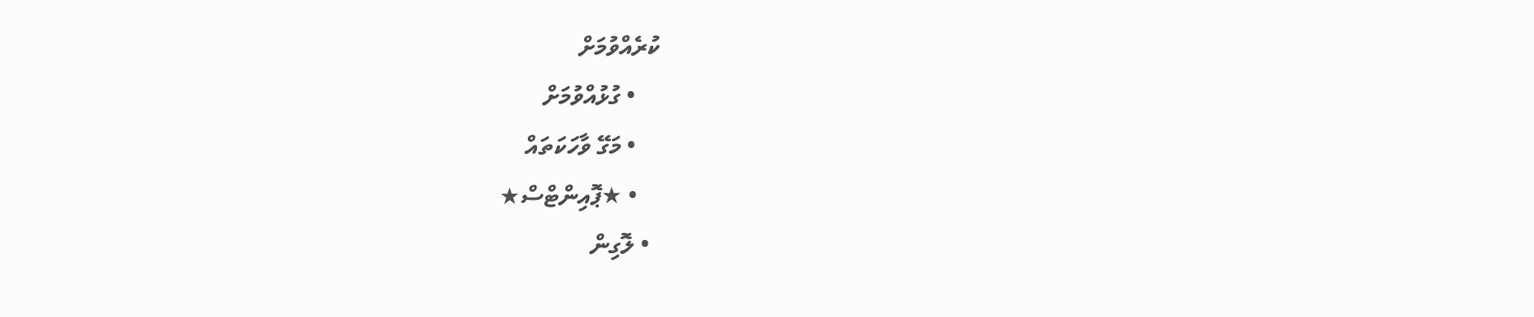ކުރެއްވުމަށް
    • ގުޅުއްވުމަށް
    • މަގޭ ވާހަކަތައް
    • ★ޕޮއިންޓްސް★
  • ލޮގިން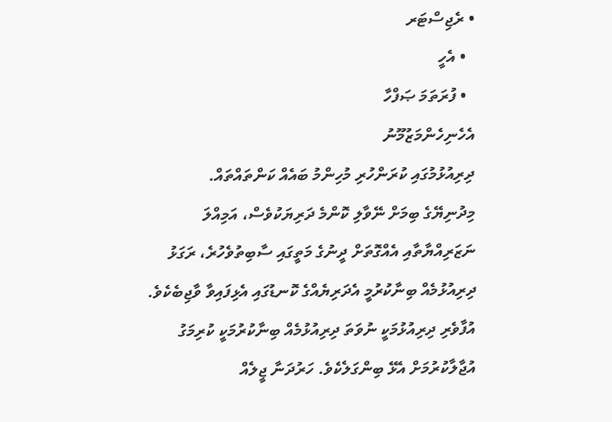• ރެޖިސްޓަރ
  • އެހީ
  • ފުރަތަމަ ޞަފްހާ
އެހެނިހެންމަޒުމޫނު
ދިރިއުޅުމުގައި ކުރަންހުރި މުހިންމު ބައެއް ކަންތައްތައް.
މިދުނިޔޭގެ ބިމަށް ނޭވާލި ކޮންމެ ދަރިޔަކުވެސް، އަމިއްލަ ނަޒަރިއްޔާތާއި އެއްގޮތަށް ދީނުގެ މަތީގައި ސާބިތުވެހުރެ، ރަގަޅު ދިރިއުޅުމެއް ބިނާކުރުމީ އެދަރިޔެއްގެ ކޮނޑުގައި އެޅިފައިވާ ވާޖިބެކެވެ. އުފާވެރި ދިރިއުޅުމަކީ ނުވަތަ ދިރިއުޅުމެއް ބިނާކުރުމަކީ ކުރިމަގު އުޖާލާކުރުމަށް އެޅޭ ބިންގަލެކެވެ. ހަރުދަނާ ޖީލެއް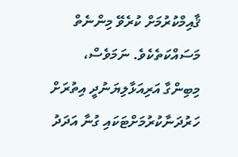ޤާއިމްކުރުމަށް ކުރެވޭ މިންނެތް މަސައްކަތެކެވެ. ނަމަވެސް، މިބިންގާ އަރިއަޅާލިޔަނުދީ އިތުރަށް ހަރުދަނާކުރުމަށްޓަކައި ގުނާ އަދަދު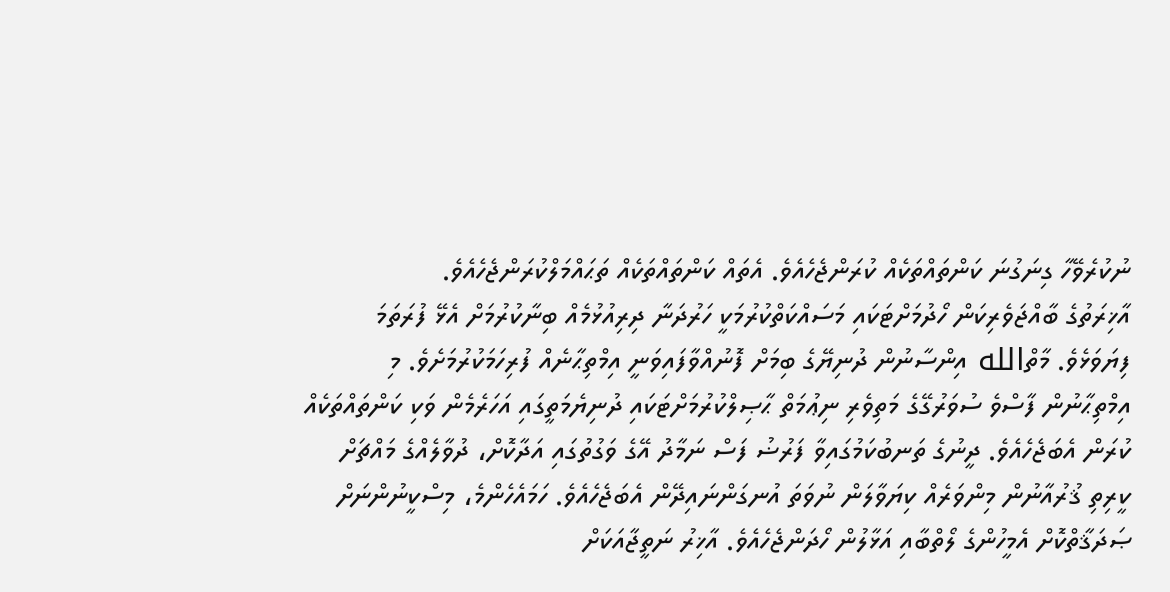ނުކުރެވޭހާ ގިނަގުނަ ކަންތައްތަކެއް ކުރަންޖެހެއެވެ. އެތައް ކަންތައްތަކެއް ތަޙައްމަލްކުރަންޖެހެއެވެ.
އާޚިރަތުގެ ބާއްޖަވެރިކަން ހޯދުމަށްޓަކައި މަސައްކަތްކުރުމަކީ ހަރުދަނާ ދިރިއުޅުމެއް ބިނާކުރުމަށް އެޅޭ ފުރަތަމަ ފިޔަވަޅެވެ. މާތްالله އިންސާނުން ދުނިޔޭގެ ބިމަށް ފޮނުއްވާފައިވަނީ އިމްތިޙާނެއް ފުރިހަމަކުރުމަށެވެ. މި އިމްތިޙާނުން ފާސްވެ ސުވަރުގޭގެ މަތިވެރި ނިޢުމަތް ޙާޞިލްކުރުމަށްޓަކައި ދުނިޔެމަތީގައި އަހަރެމެން ވަކި ކަންތައްތަކެއް ކުރަން އެބަޖެހެއެވެ. ދީނުގެ ތަނބުކަމުގައިވާ ފަރުޟު ފަސް ނަމާދު އޭގެ ވަގުތުގައި އަދާކޮށް، ދުވާލެއްގެ މައްޗަށް ކީރިތި ޤުރުއާނުން މިންވަރެއް ކިޔަވާލަން ނުވަތަ އުނގަންނައިދޭން އެބަޖެހެއެވެ. ހަމައެހެންމެ، މިސްކީނުންނަށް ޞަދަޤާތްކޮށް އެމީހުންގެ ލޯތްބާއި އަޅާލުން ހޯދަންޖެހެއެވެ. އާޚިރު ނަތީޖާއަކަށް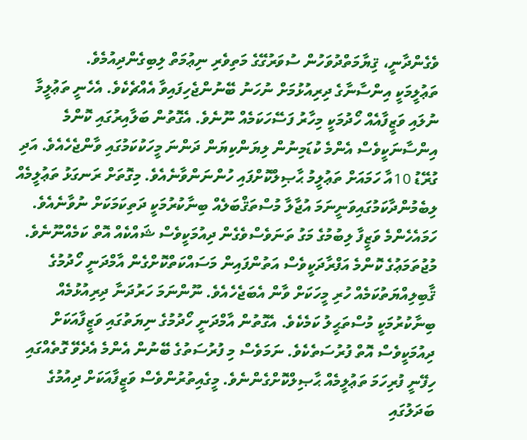ވެގެންދާނީ، ޤިޔާމަތްދުވަހުން ސުވަރުގޭގެ މަތިވެރި ނިޢުމަތް ލިބިގެންދިއުމެވެ.
ތަޢުލީމަކީ އިންސާނާގެ ދިރިއުޅުމަށް ނުހަނު ބޭނުންޖެހިފައިވާ އެއްޗެކެވެ. އެހެނީ ތަޢުލީމާ ނުލައި ވަޒީފާއެއް ހޯދުމަކީ މިހާރު ފަސޭހަކަމެއް ނޫނެވެ. އެގޮތުން ބަލާއިރުގައި ކޮންމެ އިންސާނަކީވެސް އެންމެ ކުޑަމިނުން ލިޔަންކިޔަން ދަންނަ މީހަކުކަމުގައި ވާންޖެހެއެވެ. އަދި ގުރޭޑު 10އާ ހަމައަށް ތަޢުލީމު ޙާޞިލްކޮށްފައި ހުންނަންވާނެއެވެ. މިގޮތަށް ރަނގަޅު ތަޢުލީމެއް ލިބެމުންދާކަމުގައިވަނީނަމަ އުޖާލާ މުސްތަޤްބަލެއް ބިނާކުރުމަކީ ދަތިކަމަކަށް ނުވާނެއެވެ. ހަމައެހެންމެ ވަޒީފާ ލިބުމުގެ މަގު ތަނަވެސްވެގެން ދިއުމަކީވެސް ޝައްކެއް އޮތް ކަމެއްނޫނެވެ.
މުޖުތަމަޢުގެ ކޮންމެ އަފްރާދަކީވެސް އަތުންފައިން މަސައްކަތްކޮށްގެން އާމްދަނީ ހޯދުމުގެ ޤާބިލިއްޔަތުކަމެއް ހުރި މީހަކަށް ވާން އެބަޖެހެއެވެ. ނޫންނަމަ ހަރުދަނާ ދިރިއުޅުމެއް ބިނާކުރުމަކީ މުސްތަޙީލު ކަމެކެވެ. އެގޮތުން އާމްދަނީ ހޯދުމުގެ ނިޔަތުގައި ވަޒީފާއަކަށް ދިއުމަކީވެސް އޮތް ފުރުސަތެކެވެ. ނަމަވެސް މި ފުރުސަތުގެ ބޭނުން އެންމެ އެދެވޭ ގޮތެއްގައި ހިފޭނީ ފުރިހަމަ ތަޢުލީމެއް ޙާޞިލްކޮށްގެންނެވެ. މީގެއިތުރުންވެސް ވަޒީފާއަކަށް ދިއުމުގެ ބަދަލުގައި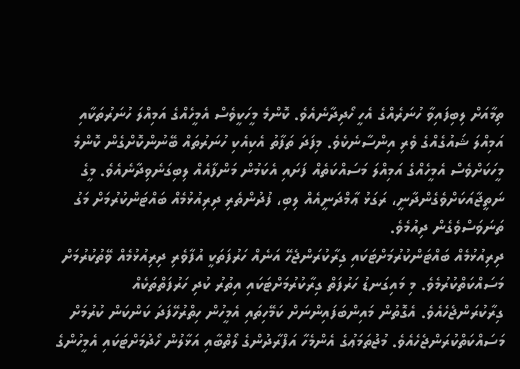ތިމާއަށް ލިބިފައިވާ ހުނަރެއްގެ އެހީ ހޯދިދާނެއެވެ. ކޮންމެ މީހަކީވެސް އެމީހެއްގެ އަމިއްލަ ހުނަރުތަކާއި އަމިއްލަ ޝައުގެއްގެ ވެރި އިންސާނެކެވެ. މިފަދަ ތަފާތު އެކިއެކި ހުނަރުތައް ބޭނުންކޮށްގެން ކޮންމެ މީހަކަށްވެސް އެމީހެއްގެ އަމިއްލަ މަސައްކަތެއް ފަށައި އެކަމުން މަންފާއެއް ލިބިގަނެވިދާނެއެވެ. މީގެ ނަތީޖާއަކަށްވެގެންދާނީ، ރަގަޅު ޢާމްދަނީއެއް ލިބި، ފުދުންތެރި ދިރިއުޅުމެއް ބައްޓަންކުރުމަށް މަގު ތަނަވަސްވެގެން ދިއުމެވެ.
ދިރިއުޅުމެއް ބައްޓަންކުރުމަށްޓަކައި ގިރާކުރަންޖެހޭ އަނެއް ހަރުފަތަކީ އުފާވެރި ދިރިއުޅުމެއް ވޭތުކުރުމަށް މަސައްކަތްކުރުމެވެ. މި މައިގަނޑު ހަރުފަތް ގިރާކުރުމަށްޓަކައި އިތުރު ކުދި ހަރުފަތްތަކެއް ގިރާކުރަންޖެހެއެވެ. އެގޮތުން މައިންބަފައިންނަށް ކަމޭހިތައި އެމީހުން ހިތްރުހޭފަދަ ކަންކަން ކުރުމަށް މަސައްކަތްކުރަންޖެހެއެވެ. މުޖުތަމަޢުގެ އެންމެހާ އަފްރާދުންގެ ލޯތްބާއި އަޅާލުން ހޯދުމަށްޓަކައި އެމީހުންގެ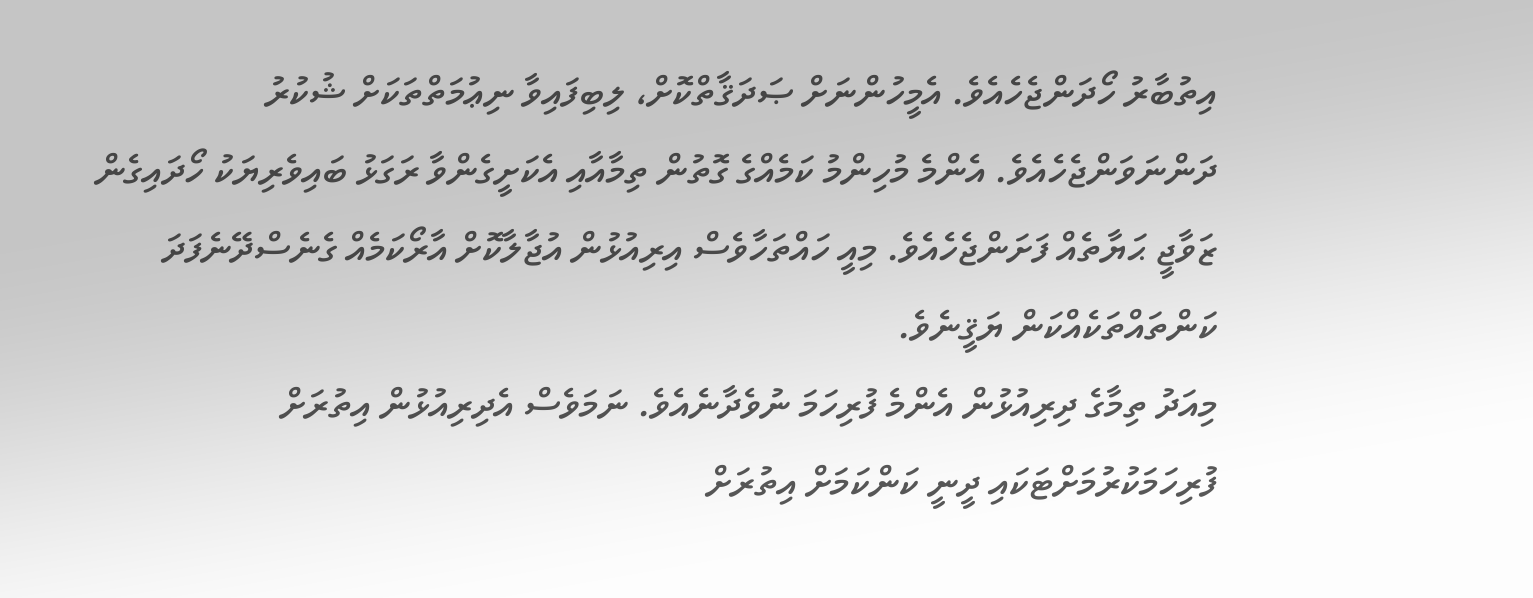އިތުބާރު ހޯދަންޖެހެއެވެ. އެމީހުންނަށް ޞަދަޤާތްކޮށް، ލިބިފައިވާ ނިޢުމަތްތަކަށް ޝުކުރު ދަންނަވަންޖެހެއެވެ. އެންމެ މުހިންމު ކަމެއްގެ ގޮތުން ތިމާއާއި އެކަށީގެންވާ ރަގަޅު ބައިވެރިޔަކު ހޯދައިގެން ޒަވާޖީ ޙަޔާތެއް ފަށަންޖެހެއެވެ. މިއީ ހައްތަހާވެސް އިރިއުޅުން އުޖާލާކޮށް އާރޯކަމެއް ގެނެސްދޭނެފަދަ ކަންތައްތަކެއްކަން ޔަޤީނެވެ.
މިއަދު ތިމާގެ ދިރިއުޅުން އެންމެ ފުރިހަމަ ނުވެދާނެއެވެ. ނަމަވެސް އެދިރިއުޅުން އިތުރަށް ފުރިހަމަކުރުމަށްޓަކައި ދީނީ ކަންކަމަށް އިތުރަށް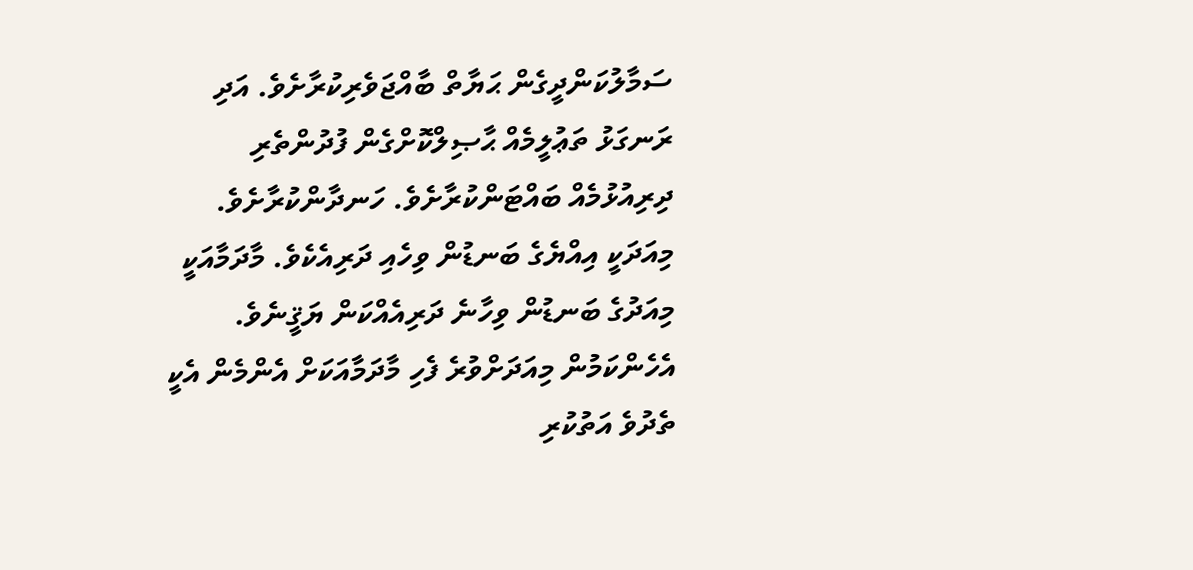ސަމާލުކަންދީގެން ޙަޔާތް ބާއްޖަވެރިކުރާށެވެ. އަދި ރަނގަޅު ތަޢުލީމެއް ޙާޞިލްކޮށްގެން ފުދުންތެރި ދިރިއުޅުމެއް ބައްޓަންކުރާށެވެ. ހަނދާންކުރާށެވެ. މިއަދަކީ އިއްޔެގެ ބަނޑުން ވިހެއި ދަރިއެކެވެ. މާދަމާއަކީ މިއަދުގެ ބަނޑުން ވިހާނެ ދަރިއެއްކަން ޔަޤީނެވެ. އެހެންކަމުން މިއަދަށްވުރެ ފެހި މާދަމާއަކަށް އެންމެން އެކީ ތެދުވެ އަތުކުރި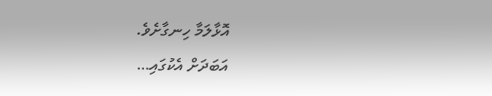އޮޅާލަމާ ހިނގާށެވެ.
އަބަދަށް އެކުގައި…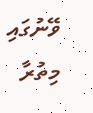ވޭނުގައި މިތުރާ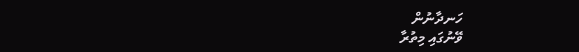ހަނދާނުން
ވޭނުގައި މިތުރާ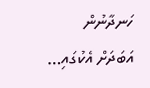ހަނދާނުން
އަބަދަށް އެކުގައި…